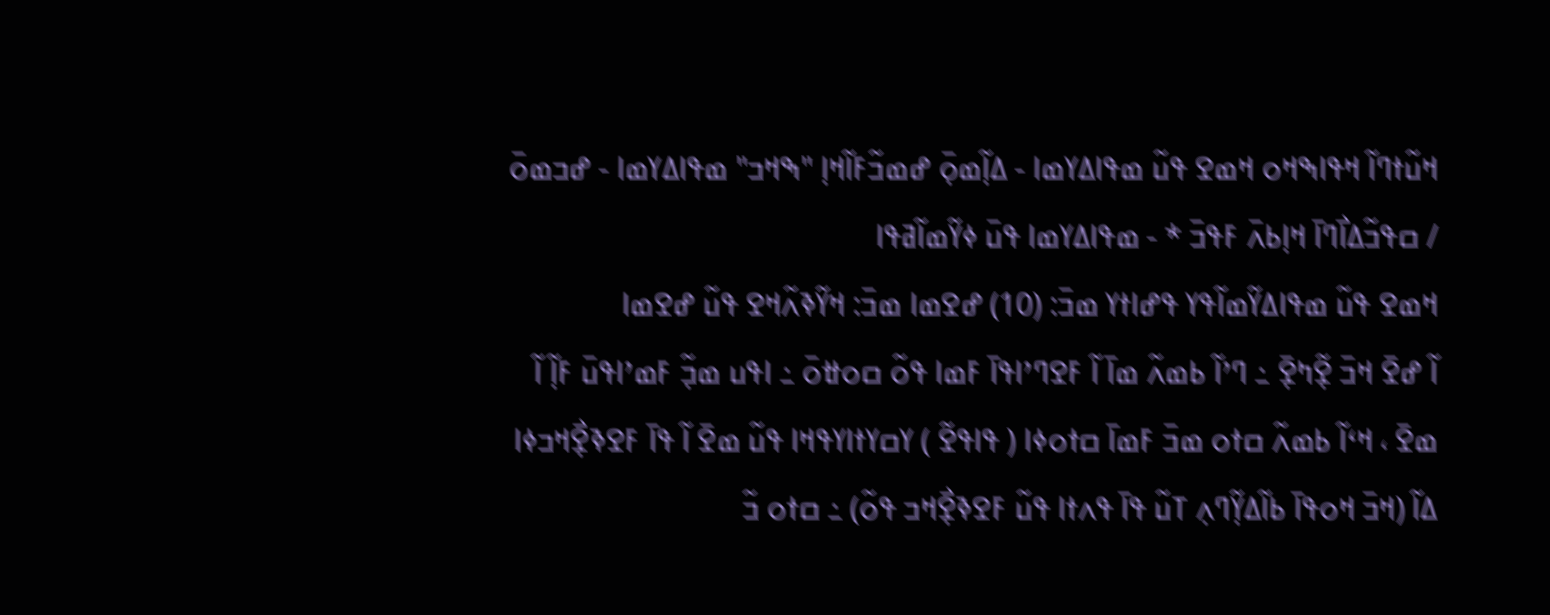ߞߎ߬ߙߣߊ߬ ߞߟߊߒߞߋ ߞߘߐ ߟߎ߬ ߘߟߊߡߌߘߊ - ߡߊ߲߬ߘߋ߲߫ ߝߘߏ߬ߓߊ߬ߞߊ߲ "ߒߞߏ" ߘߟߊߡߌߘߊ - ߝߏߘߋ߫ / ߛߟߏ߬ߡߊ߯ߣߊ߫ ߞߊ߲ߕߍ߫ ߓߟߏ߫ * - ߘߟߊߡߌߘߊ ߟߎ߫ ߦߌ߬ߘߊ߬ߥߟߊ
ߞߘߐ ߟߎ߬ ߘߟߊߡߌ߬ߘߊ߬ߟߌ ߟߝߊߙߌ ߘߏ߫: (10) ߝߐߘߊ ߘߏ߫: ߞߌ߬ߢߍ߬ߞߐ ߟߎ߬ ߝߐߘߊ
ߊ߬ ߝߐ߫ ߞߏ߫ ߐ߲߬ߤߐ߲߫ ߸ ߣߴߊ߬ ߕߘߍ߬ ߘߊ߫ ߊ߬ ߓߐߣߴߊߟߊ߫ ߓߘߊ ߟߋ߬ ߛߋߚߋ߫ ߸ ߊߟߎ ߘߏ߲߬ ߓߘߴߊߟߎ߫ ߓߊ߲߬ ߊ߬ ߘߐ߫ ، ߞߵߊ߬ ߕߘߍ߬ ߛߙߋ ߘߏ߫ ߓߘߊ߫ ߛߙߋߦߊ ( ߟߊߟߐ߬ ) ߌߛߌߙߊߌߟߞߊ ߟߎ߬ ߘߐ߫ ߊ߬ ߟߊ߫ ߓߐߢߐ߲߯ߞߏߦߊ ߡߊ߬ (ߞߏ߫ ߞߋߟߊ߫ ߕߊ߬ߡߌ߲߬ߣߍ߲ ߠߎ߬ ߟߊ߫ ߟߍߙߊ ߟߎ߬ ߓߐߢߐ߲߯ߞߏ ߟߋ߬) ߸ ߛߙߋ ߏ߬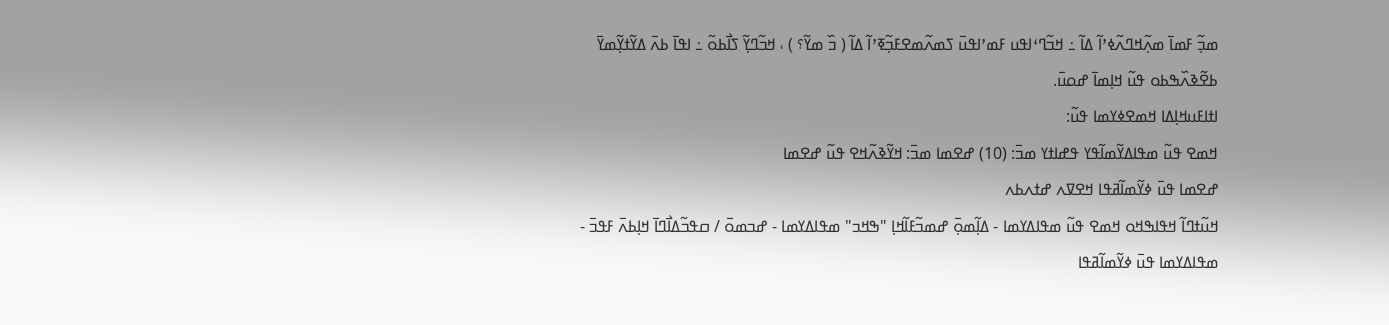ߘߏ߲߬ ߓߘߊ߫ ߘߍ߲߬ߞߣߍ߬ߦߴߊ߬ ߡߊ߬ ߸ ߞߏ߬ߣߵߊߟߎ ߓߘߴߊߟߎ߫ ߖߘߍ߬ߘߐߓߏ߲߬ߧߴߊ߬ ߡߊ߬ ( ߏ߰ ߘߌ߬؟ ) ، ߞߏ߬ߣߌ߲߬ ߖߊ߯ߕߋ߬ ߸ ߊߟߊ߫ ߕߍ߫ ߡߌ߬ߙߌ߲߬ߘߌ߫ ߕߐ߬ߢߍ߰ߒߕߋ ߟߎ߬ ߞߊ߲ߘߊ߫ ߝߋߎ߫.
ߊߙߊߓߎߞߊ߲ߡߊ ߞߘߐߦߌߘߊ ߟߎ߬:
ߞߘߐ ߟߎ߬ ߘߟߊߡߌ߬ߘߊ߬ߟߌ ߟߝߊߙߌ ߘߏ߫: (10) ߝߐߘߊ ߘߏ߫: ߞߌ߬ߢߍ߬ߞߐ ߟߎ߬ ߝߐߘߊ
ߝߐߘߊ ߟߎ߫ ߦߌ߬ߘߊ߬ߥߟߊ ߞߐߜߍ ߝߙߍߕߍ
ߞߎ߬ߙߣߊ߬ ߞߟߊߒߞߋ ߞߘߐ ߟߎ߬ ߘߟߊߡߌߘߊ - ߡߊ߲߬ߘߋ߲߫ ߝߘߏ߬ߓߊ߬ߞߊ߲ "ߒߞߏ" ߘߟߊߡߌߘߊ - ߝߏߘߋ߫ / ߛߟߏ߬ߡߊ߯ߣߊ߫ ߞߊ߲ߕߍ߫ ߓߟߏ߫ - ߘߟߊߡߌߘߊ ߟߎ߫ ߦߌ߬ߘߊ߬ߥߟߊ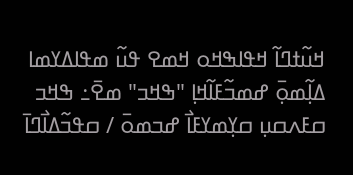ߞߎ߬ߙߣߊ߬ ߞߟߊߒߞߋ ߞߘߐ ߟߎ߬ ߘߟߊߡߌߘߊ ߡߊ߲߬ߘߋ߲߫ ߝߘߏ߬ߓߊ߬ߞߊ߲ "ߒߞߏ" ߘߐ߫߸ ߒߞߏ ߛߓߍߛߎ߲ ߛߌ߲ߘߌߓߊ߯ ߝߏߘߋ߫ / ߛߟߏ߬ߡߊ߯ߣߊ߫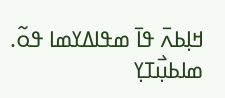ߞߊ߲ߕߍ߫ ߟߊ߫ ߘߟߊߡߌߘߊ ߟߋ߬.
ߘߊߕߎ߲߯ߠߌ߲